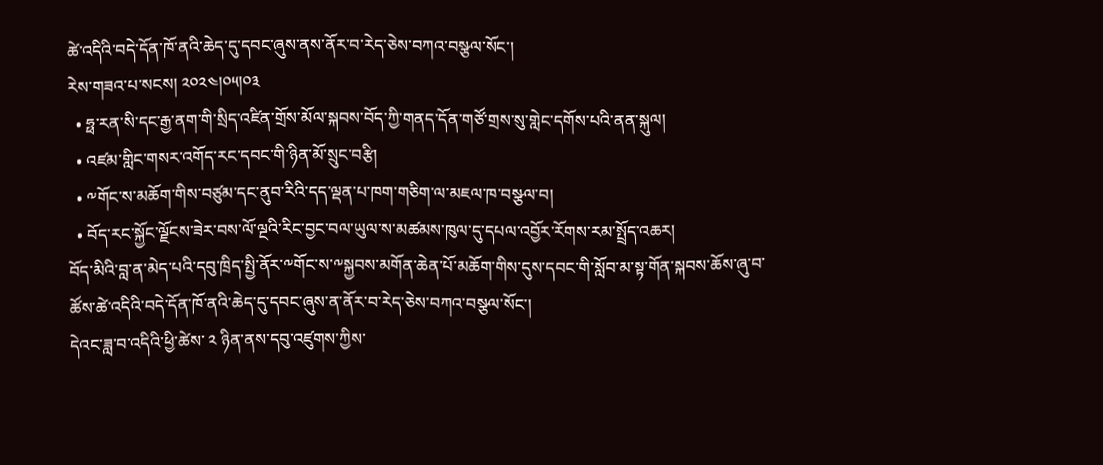ཚེ་འདིའི་བདེ་དོན་ཁོ་ནའི་ཆེད་དུ་དབང་ཞུས་ནས་ནོར་བ་རེད་ཅེས་བཀའ་བསྩལ་སོང་།
རེས་གཟའ་པ་སངས། ༢༠༢༤།༠༥།༠༣
  • ཧྥ་རན་སི་དང་རྒྱ་ནག་གི་སྲིད་འཛིན་གྲོས་མོལ་སྐབས་བོད་ཀྱི་གནད་དོན་གཙོ་གྲས་སུ་གླེང་དགོས་པའི་ནན་སྐུལ།
  • འཛམ་གླིང་གསར་འགོད་རང་དབང་གི་ཉིན་མོ་སྲུང་བརྩི།
  • ༸གོང་ས་མཆོག་གིས་བཙུམ་དང་ནུབ་རིའི་དད་ལྡན་པ་ཁག་གཅིག་ལ་མཇལ་ཁ་བསྩལ་བ།
  • བོད་རང་སྐྱོང་ལྗོངས་ཟེར་བས་ལོ་ལྔའི་རིང་བྱང་བལ་ཡུལ་ས་མཚམས་ཁུལ་དུ་དཔལ་འབྱོར་རོགས་རམ་སྤྲོད་འཆར།
བོད་མིའི་བླ་ན་མེད་པའི་དབུ་ཁྲིད་སྤྱི་ནོར་༸གོང་ས་༸སྐྱབས་མགོན་ཆེན་པོ་མཆོག་གིས་དུས་དབང་གི་སློབ་མ་སྟ་གོན་སྐབས་ཆོས་ཞུ་བ་ཚོས་ཚེ་འདིའི་བདེ་དོན་ཁོ་ནའི་ཆེད་དུ་དབང་ཞུས་ན་ནོར་བ་རེད་ཅེས་བཀའ་བསྩལ་སོང་།
དེའང་ཟླ་བ་འདིའི་ཕྱི་ཚེས་ ༢ ཉིན་ནས་དབུ་འཛུགས་ཀྱིས་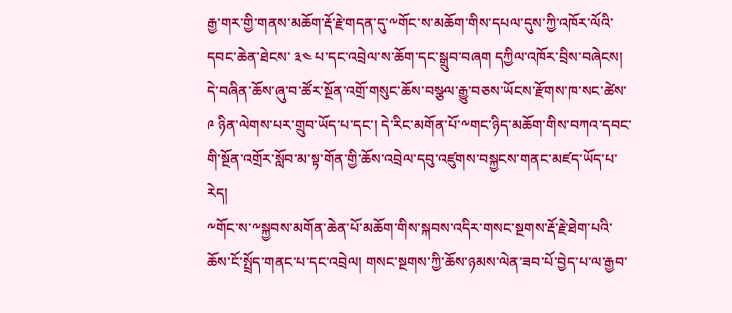རྒྱ་གར་གྱི་གནས་མཆོག་རྡོ་རྗེ་གདན་དུ་༸གོང་ས་མཆོག་གིས་དཔལ་དུས་ཀྱི་འཁོར་ལོའི་དབང་ཆེན་ཐེངས་ ༣༤ པ་དང་འབྲེལ་ས་ཆོག་དང་སྒྲུབ་བཞག དཀྱིལ་འཁོར་བྲིས་བཞེངས། དེ་བཞིན་ཆོས་ཞུ་བ་ཚོར་སྔོན་འགྲོ་གསུང་ཆོས་བསྩལ་རྒྱུ་བཅས་ཡོངས་རྫོགས་ཁ་སང་ཚེས་ ༩ ཉིན་ལེགས་པར་གྲུབ་ཡོད་པ་དང་། དེ་རིང་མགོན་པོ་༸གང་ཉིད་མཆོག་གིས་བཀའ་དབང་གི་སྔོན་འགྲོར་སློབ་མ་སྟ་གོན་གྱི་ཆོས་འབྲེལ་དབུ་འཛུགས་བསྐྱངས་གནང་མཛད་ཡོད་པ་རེད།
༸གོང་ས་༸སྐྱབས་མགོན་ཆེན་པོ་མཆོག་གིས་སྐབས་འདིར་གསང་སྔགས་རྡོ་རྗེ་ཐེག་པའི་ཆོས་ངོ་སྤྲོད་གནང་པ་དང་འབྲེལ། གསང་སྔགས་ཀྱི་ཆོས་ཉམས་ལེན་ཟབ་པོ་བྱེད་པ་ལ་རྒྱབ་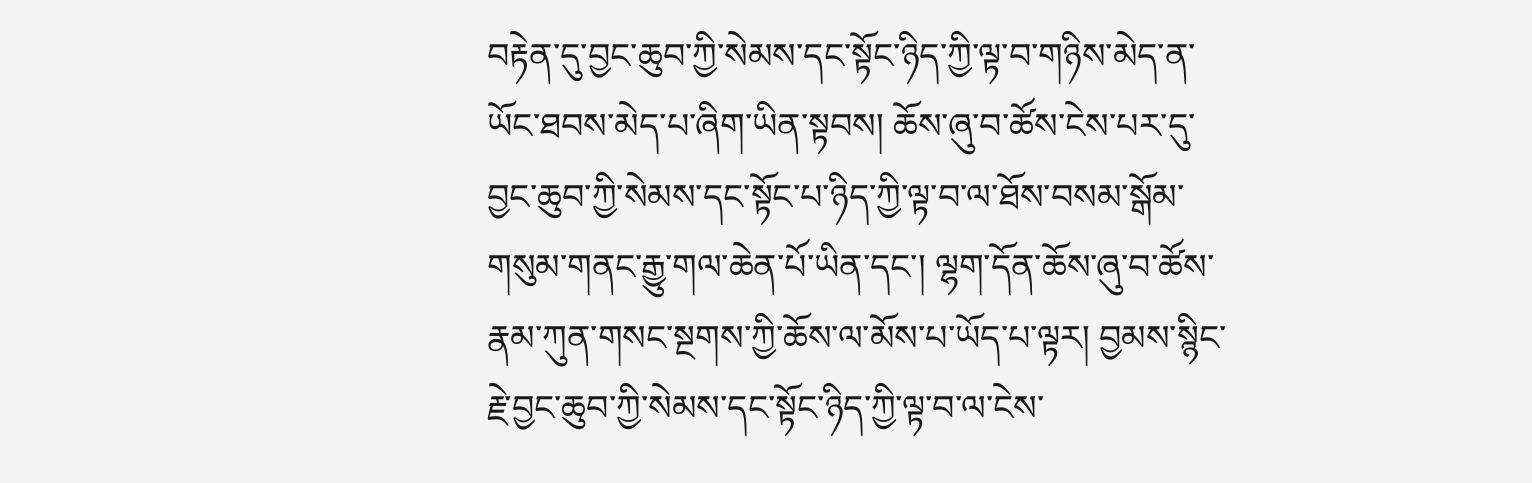བརྟེན་དུ་བྱང་ཆུབ་ཀྱི་སེམས་དང་སྟོང་ཉིད་ཀྱི་ལྟ་བ་གཉིས་མེད་ན་ཡོང་ཐབས་མེད་པ་ཞིག་ཡིན་སྟབས། ཆོས་ཞུ་བ་ཚོས་ངེས་པར་དུ་བྱང་ཆུབ་ཀྱི་སེམས་དང་སྟོང་པ་ཉིད་ཀྱི་ལྟ་བ་ལ་ཐོས་བསམ་སྒོམ་གསུམ་གནང་རྒྱུ་གལ་ཆེན་པོ་ཡིན་དང་། ལྷག་དོན་ཆོས་ཞུ་བ་ཚོས་རྣམ་ཀུན་གསང་སྔགས་ཀྱི་ཆོས་ལ་མོས་པ་ཡོད་པ་ལྟར། བྱམས་སྙིང་རྗེ་བྱང་ཆུབ་ཀྱི་སེམས་དང་སྟོང་ཉིད་ཀྱི་ལྟ་བ་ལ་ངེས་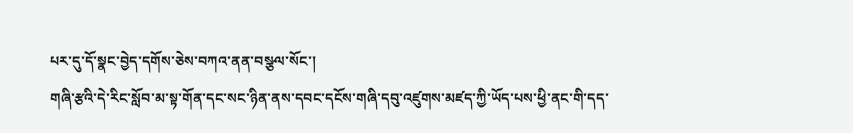པར་དུ་དོ་སྣང་བྱེད་དགོས་ཅེས་བཀའ་ནན་བསྩལ་སོང་།
གཞི་རྩའི་དེ་རིང་སློབ་མ་སྟ་གོན་དང་སང་ཉིན་ནས་དབང་དངོས་གཞི་དབུ་འཛུགས་མཛད་ཀྱི་ཡོད་པས་ཕྱི་ནང་གི་དད་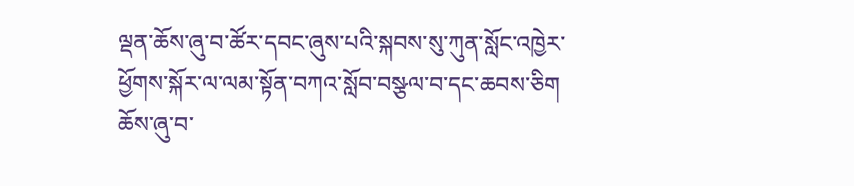ལྡན་ཆོས་ཞུ་བ་ཚོར་དབང་ཞུས་པའི་སྐབས་སུ་ཀུན་སློང་འཁྱེར་ཕྱོགས་སྐོར་ལ་ལམ་སྟོན་བཀའ་སློབ་བསྩལ་བ་དང་ཆབས་ཅིག ཆོས་ཞུ་བ་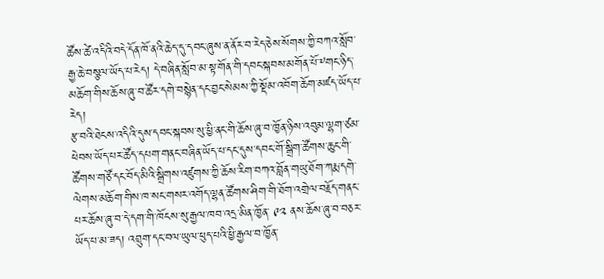ཚོས་ཚེ་འདིའི་བདེ་དོན་ཁོ་ནའི་ཆེད་དུ་དབང་ཞུས་ན་ནོར་བ་རེད་ཅེས་སོགས་ཀྱི་བཀའ་སློབ་རྒྱ་ཆེ་བསྩལ་ཡོད་པ་རེད། དེ་བཞིན་སློབ་མ་སྟ་གོན་གི་དབང་སྐབས་མགོན་པོ་༸གང་ཉིད་མཆོག་གིས་ཆོས་ཞུ་བ་ཚོར་དགེ་བསྙེན་དང་བྱང་སེམས་ཀྱི་སྡོམ་འབོག་ཆོག་མཛད་ཡོད་པ་རེད།
རྩ་བའི་ཐེངས་འདིའི་དུས་དབང་སྐབས་སུ་ཕྱི་ནང་གི་ཆོས་ཞུ་བ་ཁྱོན་ཉིས་འབུམ་ལྷག་ཙམ་ཕེབས་ཡོད་པར་ཚོད་དཔག་གནང་བཞིན་ཡོད་པ་དང་དུས་དབང་གོ་སྒྲིག་ཚོགས་ཆུང་གི་ཚོགས་གཙོ་དང་བོད་མིའི་སྒྲིགས་འཛུགས་ཀྱི་ཆོས་རིག་བཀའ་བློན་གཡུ་ཐོག་ཀརྨ་དགེ་ལེགས་མཆོག་གིས་ཁ་སང་གསར་འགོད་ལྷན་ཚོགས་ཤིག་གི་ཐོག་འགྲེལ་བརྗོད་གནང་པར་ཆོས་ཞུ་བ་དེ་དག་གི་ཁོངས་སུ་རྒྱལ་ཁབ་འདྲ་མིན་ཁྱོན་ ༩༢ ནས་ཆོས་ཞུ་བ་བཅར་ཡོད་པ་མ་ཟད། འབྲུག་དང་བལ་ཡུལ་ཕུད་པའི་ཕྱི་རྒྱལ་བ་ཁྱོན་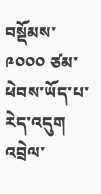བསྡོམས་ ༩༠༠༠ ཙམ་ཕེབས་ཡོད་པ་རེད་འདུག
འབྲེལ་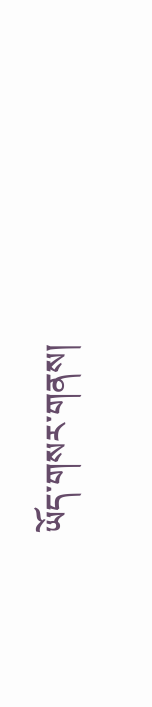ཡོད་གསར་གནས།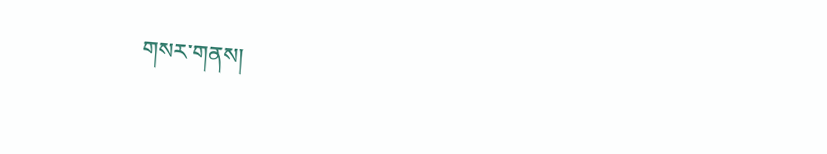གསར་གནས།